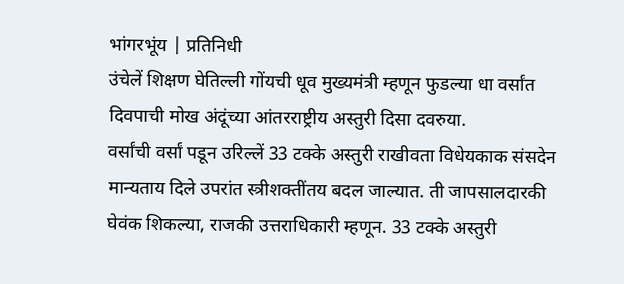भांगरभूंय | प्रतिनिधी
उंचेलें शिक्षण घेतिल्ली गोंयची धूव मुख्यमंत्री म्हणून फुडल्या धा वर्सांत दिवपाची मोख अंदूंच्या आंतरराष्ट्रीय अस्तुरी दिसा दवरुया.
वर्सांची वर्सां पडून उरिल्लें 33 टक्के अस्तुरी राखीवता विधेयकाक संसदेन मान्यताय दिले उपरांत स्त्रीशक्तींतय बदल जाल्यात. ती जापसालदारकी घेवंक शिकल्या, राजकी उत्तराधिकारी म्हणून. 33 टक्के अस्तुरी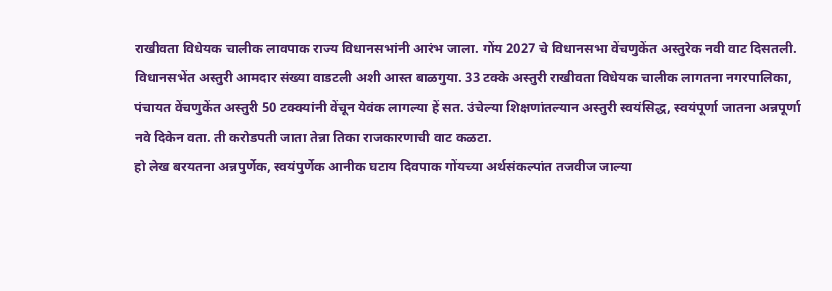राखीवता विधेयक चालीक लावपाक राज्य विधानसभांनी आरंभ जाला. गोंय 2027 चे विधानसभा वेंचणुकेंत अस्तुरेक नवी वाट दिसतली. विधानसभेंत अस्तुरी आमदार संख्या वाडटली अशी आस्त बाळगुया. 33 टक्के अस्तुरी राखीवता विधेयक चालीक लागतना नगरपालिका, पंचायत वेंचणुकेंत अस्तुरी 50 टक्क्यांनी वेंचून येवंक लागल्या हें सत. उंचेल्या शिक्षणांतल्यान अस्तुरी स्वयंसिद्ध, स्वयंपूर्णा जातना अन्नपूर्णा नवे दिकेन वता. ती करोडपती जाता तेन्ना तिका राजकारणाची वाट कळटा.
हो लेख बरयतना अन्नपुर्णेक, स्वयंपुर्णेक आनीक घटाय दिवपाक गोंयच्या अर्थसंकल्पांत तजवीज जाल्या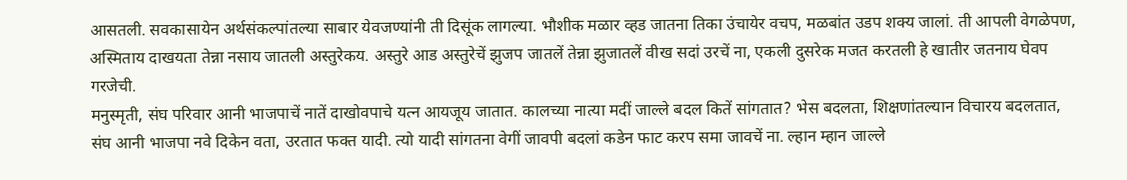आसतली. सवकासायेन अर्थसंकल्पांतल्या साबार येवजण्यांनी ती दिसूंक लागल्या. भौशीक मळार व्हड जातना तिका उंचायेर वचप, मळबांत उडप शक्य जालां. ती आपली वेगळेपण, अस्मिताय दाखयता तेन्ना नसाय जातली अस्तुरेकय. अस्तुरे आड अस्तुरेचें झुजप जातलें तेन्ना झुजातलें वीख सदां उरचें ना, एकली दुसरेक मजत करतली हे खातीर जतनाय घेवप गरजेची.
मनुस्मृती, संघ परिवार आनी भाजपाचें नातें दाखोवपाचे यत्न आयजूय जातात. कालच्या नात्या मदीं जाल्ले बदल कितें सांगतात? भेस बदलता, शिक्षणांतल्यान विचारय बदलतात, संघ आनी भाजपा नवे दिकेन वता, उरतात फक्त यादी. त्यो यादी सांगतना वेगीं जावपी बदलां कडेन फाट करप समा जावचें ना. ल्हान म्हान जाल्ले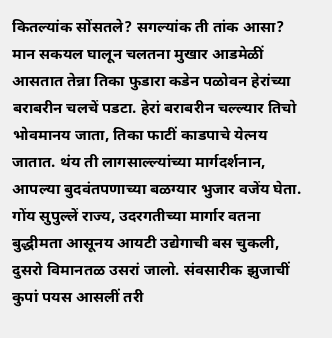कितल्यांक सोंसतले? सगल्यांक ती तांक आसा? मान सकयल घालून चलतना मुखार आडमेळीं आसतात तेन्ना तिका फुडारा कडेन पळोवन हेरांच्या बराबरीन चलचें पडटा. हेरां बराबरीन चल्ल्यार तिचो भोवमानय जाता, तिका फाटीं काडपाचे येत्नय जातात. थंय ती लागसाल्ल्यांच्या मार्गदर्शनान, आपल्या बुदवंतपणाच्या बळग्यार भुजार वजेंय घेता.
गोंय सुपुल्लें राज्य, उदरगतीच्या मार्गार वतना बुद्धीमता आसूनय आयटी उद्येगाची बस चुकली, दुसरो विमानतळ उसरां जालो. संवसारीक झुजाचीं कुपां पयस आसलीं तरी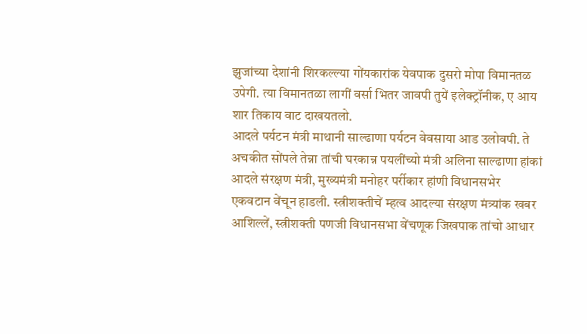झुजांच्या देशांनी शिरकल्ल्या गोंयकारांक येवपाक दुसरो मोपा विमानतळ उपेगी. त्या विमानतळा लागीं वर्सा भितर जावपी तुयें इलेक्ट्रॉनीक, ए आय शार तिकाय वाट दाखयतलो.
आदले पर्यटन मंत्री माथानी साल्ढाणा पर्यटन वेवसाया आड उलोवपी. ते अचकीत सोंपले तेन्ना तांची घरकान्न पयलींच्यो मंत्री अलिना साल्ढाणा हांकां आदले संरक्षण मंत्री, मुख्यमंत्री मनोहर पर्रीकार हांणी विधानसभेर एकवटान वेंचून हाडली. स्त्रीशक्तीचें म्हत्व आदल्या संरक्षण मंत्र्यांक खबर आशिल्लें, स्त्रीशक्ती पणजी विधानसभा वेंचणूक जिखपाक तांचो आधार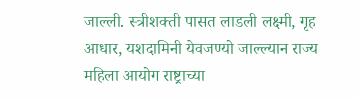जाल्ली. स्त्रीशक्ती पासत लाडली लक्ष्मी, गृह आधार, यशदामिनी येवजण्यो जाल्ल्यान राज्य महिला आयोग राष्ट्राच्या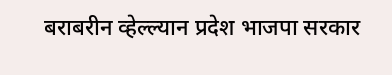बराबरीन व्हेल्ल्यान प्रदेश भाजपा सरकार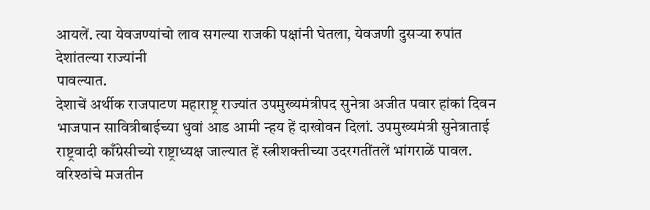आयलें. त्या येवजण्यांचो लाव सगल्या राजकी पक्षांनी घेतला, येवजणी दुसऱ्या रुपांत देशांतल्या राज्यांनी
पावल्यात.
देशाचें अर्थीक राजपाटण महाराष्ट्र राज्यांत उपमुख्यमंत्रीपद सुनेत्रा अजीत पवार हांकां दिवन भाजपान सावित्रीबाईच्या धुवां आड आमी न्हय हें दाखोवन दिलां. उपमुख्यमंत्री सुनेत्राताई राष्ट्रवादी काँग्रेसीच्यो राष्ट्राध्यक्ष जाल्यात हें स्त्रीशक्तीच्या उदरगतींतलें भांगराळें पावल. वरिश्ठांचे मजतीन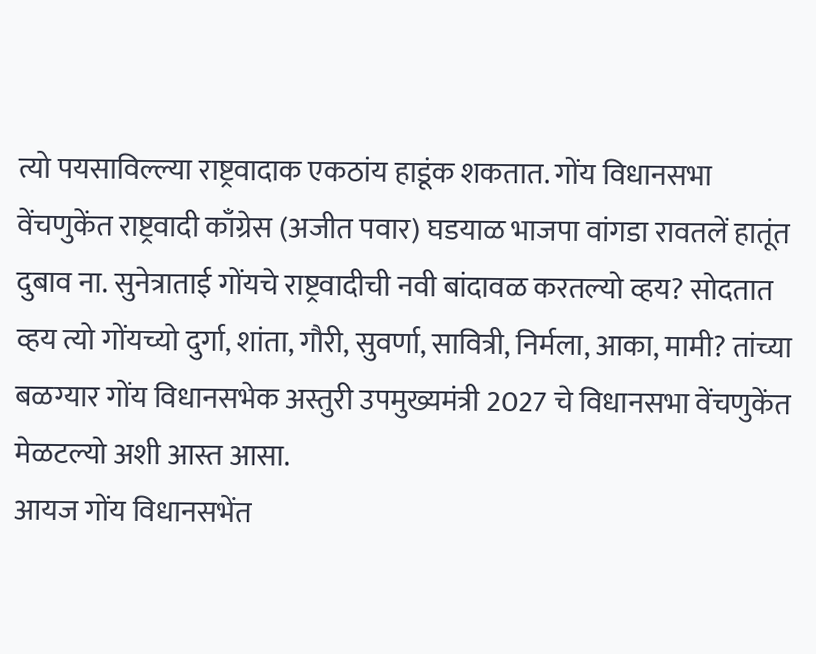त्यो पयसाविल्ल्या राष्ट्रवादाक एकठांय हाडूंक शकतात. गोंय विधानसभा वेंचणुकेंत राष्ट्रवादी काँग्रेस (अजीत पवार) घडयाळ भाजपा वांगडा रावतलें हातूंत दुबाव ना. सुनेत्राताई गोंयचे राष्ट्रवादीची नवी बांदावळ करतल्यो व्हय? सोदतात व्हय त्यो गोंयच्यो दुर्गा, शांता, गौरी, सुवर्णा, सावित्री, निर्मला, आका, मामी? तांच्या बळग्यार गोंय विधानसभेक अस्तुरी उपमुख्यमंत्री 2027 चे विधानसभा वेंचणुकेंत मेळटल्यो अशी आस्त आसा.
आयज गोंय विधानसभेंत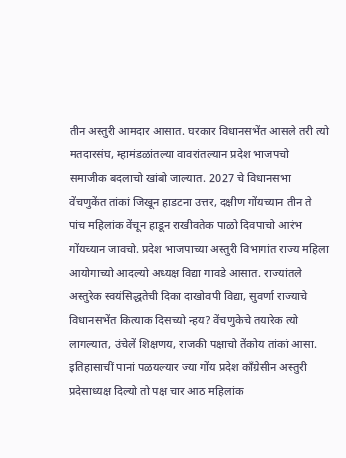तीन अस्तुरी आमदार आसात. घरकार विधानसभेंत आसले तरी त्यो मतदारसंघ, म्हामंडळांतल्या वावरांतल्यान प्रदेश भाजपचो समाजीक बदलाचो खांबो जाल्यात. 2027 चे विधानसभा वेंचणुकेंत तांकां जिखून हाडटना उत्तर, दक्षीण गोंयच्यान तीन ते पांच महिलांक वेंचून हाडून राखीवतेक पाळो दिवपाचो आरंभ गोंयच्यान जावचो. प्रदेश भाजपाच्या अस्तुरी विभागांत राज्य महिला आयोगाच्यो आदल्यो अध्यक्ष विद्या गावडे आसात. राज्यांतले अस्तुरेक स्वयंसिद्धतेची दिका दाखोवपी विद्या, सुवर्णा राज्याचे विधानसभेंत कित्याक दिसच्यो न्हय? वेंचणुकेचे तयारेक त्यो लागल्यात, उंचेलें शिक्षणय, राजकी पक्षाचो तेंकोय तांकां आसा.
इतिहासाचीं पानां पळयल्यार ज्या गोंय प्रदेश काँग्रेसीन अस्तुरी प्रदेसाध्यक्ष दिल्यो तो पक्ष चार आठ महिलांक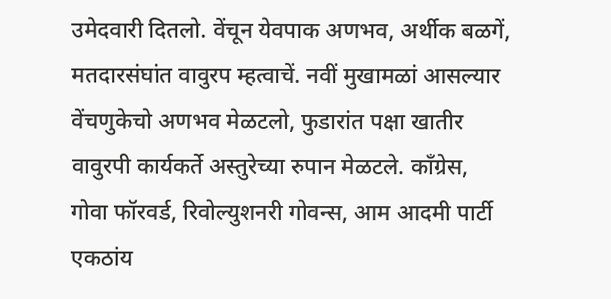उमेदवारी दितलो. वेंचून येवपाक अणभव, अर्थीक बळगें, मतदारसंघांत वावुरप म्हत्वाचें. नवीं मुखामळां आसल्यार वेंचणुकेचो अणभव मेळटलो, फुडारांत पक्षा खातीर वावुरपी कार्यकर्ते अस्तुरेच्या रुपान मेळटले. काँग्रेस, गोवा फॉरवर्ड, रिवोल्युशनरी गोवन्स, आम आदमी पार्टी एकठांय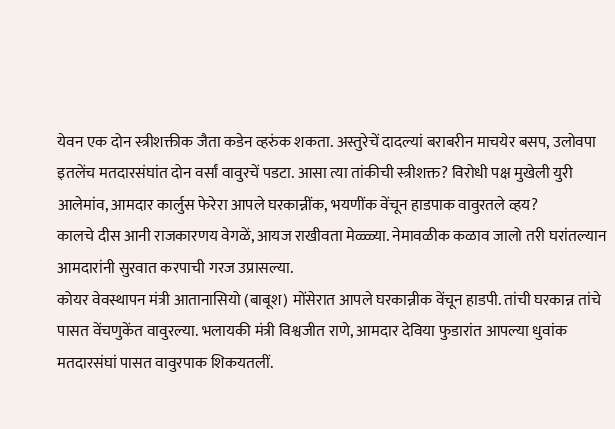येवन एक दोन स्त्रीशक्तीक जैता कडेन व्हरुंक शकता. अस्तुरेचें दादल्यां बराबरीन माचयेर बसप, उलोवपा इतलेंच मतदारसंघांत दोन वर्सां वावुरचें पडटा. आसा त्या तांकीची स्त्रीशक्त? विरोधी पक्ष मुखेली युरी आलेमांव, आमदार कार्लुस फेरेरा आपले घरकान्नींक, भयणींक वेंचून हाडपाक वावुरतले व्हय?
कालचे दीस आनी राजकारणय वेगळें, आयज राखीवता मेळ्ळ्या. नेमावळीक कळाव जालो तरी घरांतल्यान आमदारांनी सुरवात करपाची गरज उप्रासल्या.
कोयर वेवस्थापन मंत्री आतानासियो (बाबूश) मोंसेरात आपले घरकान्नीक वेंचून हाडपी. तांची घरकान्न तांचे पासत वेंचणुकेंत वावुरल्या. भलायकी मंत्री विश्वजीत राणे, आमदार देविया फुडारांत आपल्या धुवांक मतदारसंघां पासत वावुरपाक शिकयतलीं.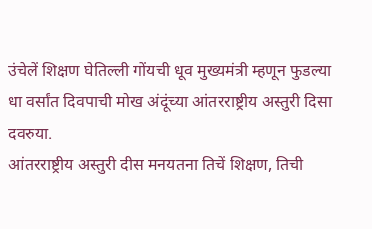उंचेलें शिक्षण घेतिल्ली गोंयची धूव मुख्यमंत्री म्हणून फुडल्या धा वर्सांत दिवपाची मोख अंदूंच्या आंतरराष्ट्रीय अस्तुरी दिसा
दवरुया.
आंतरराष्ट्रीय अस्तुरी दीस मनयतना तिचें शिक्षण, तिची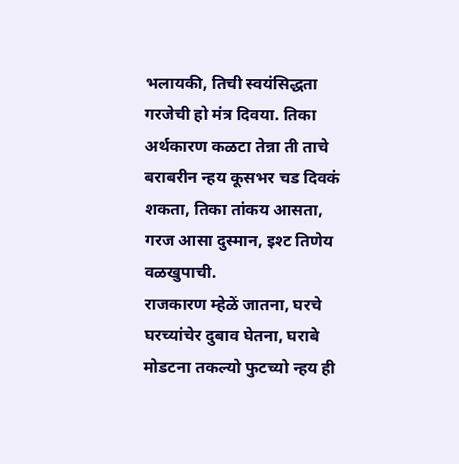भलायकी, तिची स्वयंसिद्धता गरजेची हो मंत्र दिवया. तिका अर्थकारण कळटा तेन्ना ती ताचे बराबरीन न्हय कूसभर चड दिवकं शकता, तिका तांकय आसता, गरज आसा दुस्मान, इश्ट तिणेय वळखुपाची.
राजकारण म्हेळें जातना, घरचे घरच्यांचेर दुबाव घेतना, घराबे मोडटना तकल्यो फुटच्यो न्हय ही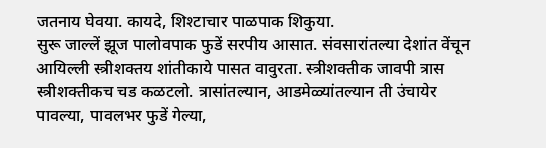जतनाय घेवया. कायदे, शिश्टाचार पाळपाक शिकुया.
सुरू जाल्लें झूज पालोवपाक फुडें सरपीय आसात. संवसारांतल्या देशांत वेंचून आयिल्ली स्त्रीशक्तय शांतीकाये पासत वावुरता. स्त्रीशक्तीक जावपी त्रास स्त्रीशक्तीकच चड कळटलो. त्रासांतल्यान, आडमेळ्यांतल्यान ती उंचायेर पावल्या, पावलभर फुडें गेल्या,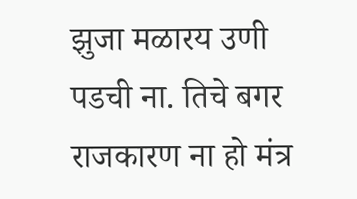झुजा मळारय उणी पडची ना. तिचे बगर राजकारण ना हो मंत्र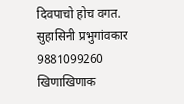दिवपाचो होच वगत.
सुहासिनी प्रभुगांवकार
9881099260
खिणाखिणाक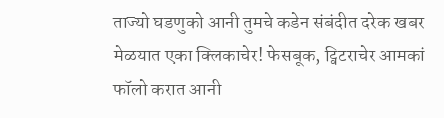ताज्यो घडणुको आनी तुमचे कडेन संबंदीत दरेक खबर मेळयात एका क्लिकाचेर! फेसबूक, ट्विटराचेर आमकां फॉलो करात आनी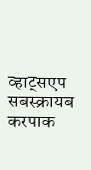व्हाट्सएप सबस्क्रायब करपाक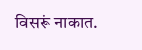विसरूं नाकात.